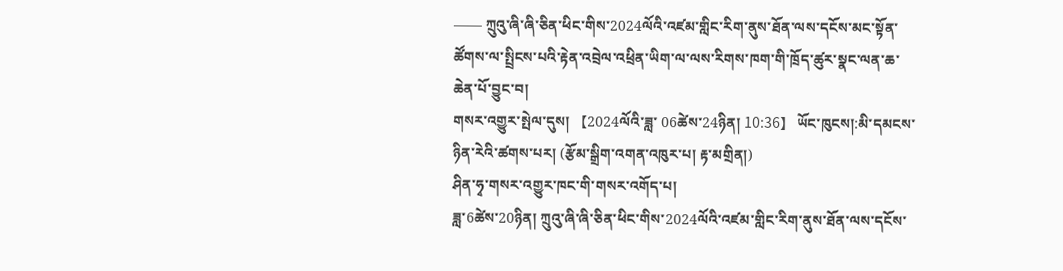—— ཀྲུའུ་ཞི་ཞི་ཅིན་ཕིང་གིས་2024ལོའི་འཛམ་གླིང་རིག་ནུས་ཐོན་ལས་དངོས་མང་སྟོན་ཚོགས་ལ་སྤྲིངས་པའི་རྟེན་འབྲེལ་འཕྲིན་ཡིག་ལ་ལས་རིགས་ཁག་གི་ཁྲོད་ཚུར་སྣང་ལན་ཆ་ཆེན་པོ་བྱུང་བ།
གསར་འགྱུར་སྤེལ་དུས། 【2024ལོའི་ཟླ་ 06ཚེས་24ཉིན། 10:36】 ཡོང་ཁུངས།:མི་དམངས་ཉིན་རེའི་ཚགས་པར། (རྩོམ་སྒྲིག་འགན་འཁུར་པ། རྟ་མགྲིན།)
ཤིན་ཧྭ་གསར་འགྱུར་ཁང་གི་གསར་འགོད་པ།
ཟླ་6ཚེས་20ཉིན། ཀྲུའུ་ཞི་ཞི་ཅིན་ཕིང་གིས་2024ལོའི་འཛམ་གླིང་རིག་ནུས་ཐོན་ལས་དངོས་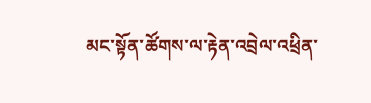མང་སྟོན་ཚོགས་ལ་རྟེན་འབྲེལ་འཕྲིན་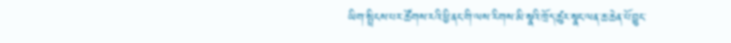ཡིག་སྤྲིངས་པར་ཚོགས་རའི་ཕྱི་ནང་གི་ལས་རིགས་མི་སྣའི་ཁྲོད་ཚུར་སྣང་ལན་ཆ་ཆེན་པོ་བྱུང་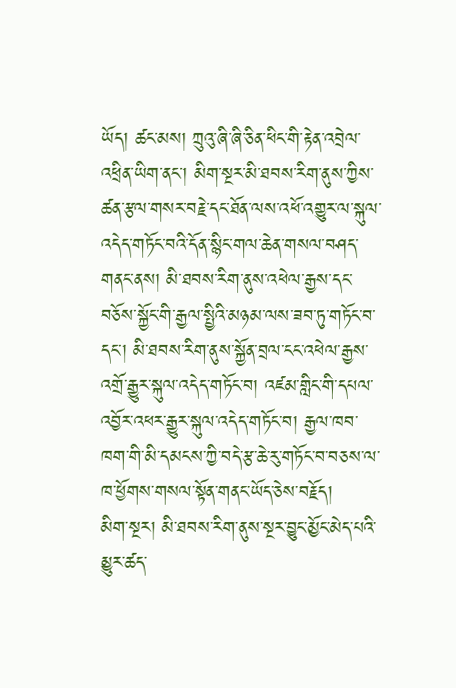ཡོད། ཚང་མས། ཀྲུའུ་ཞི་ཞི་ཅིན་ཕིང་གི་རྟེན་འབྲེལ་འཕྲིན་ཡིག་ནང་། མིག་སྔར་མི་ཐབས་རིག་ནུས་ཀྱིས་ཚན་རྩལ་གསར་བརྗེ་དང་ཐོན་ལས་འཕོ་འགྱུར་ལ་སྐུལ་འདེད་གཏོང་བའི་དོན་སྙིང་གལ་ཆེན་གསལ་བཤད་གནང་ནས། མི་ཐབས་རིག་ནུས་འཕེལ་རྒྱས་དང་བཅོས་སྐྱོང་གི་རྒྱལ་སྤྱིའི་མཉམ་ལས་ཟབ་ཏུ་གཏོང་བ་དང་། མི་ཐབས་རིག་ནུས་སྐྱོན་བྲལ་ངང་འཕེལ་རྒྱས་འགྲོ་རྒྱུར་སྐུལ་འདེད་གཏོང་བ། འཛམ་གླིང་གི་དཔལ་འབྱོར་འཕར་རྒྱུར་སྐུལ་འདེད་གཏོང་བ། རྒྱལ་ཁབ་ཁག་གི་མི་དམངས་ཀྱི་བདེ་རྩ་ཆེ་རུ་གཏོང་བ་བཅས་ལ་ཁ་ཕྱོགས་གསལ་སྟོན་གནང་ཡོད་ཅེས་བརྗོད།
མིག་སྔར། མི་ཐབས་རིག་ནུས་སྔར་བྱུང་མྱོང་མེད་པའི་མྱུར་ཚད་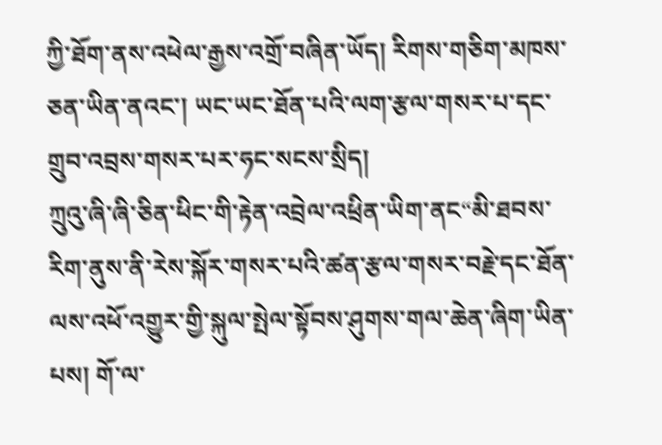ཀྱི་ཐོག་ནས་འཕེལ་རྒྱས་འགྲོ་བཞིན་ཡོད། རིགས་གཅིག་མཁས་ཅན་ཡིན་ནའང་། ཡང་ཡང་ཐོན་པའི་ལག་རྩལ་གསར་པ་དང་གྲུབ་འབྲས་གསར་པར་ཧང་སངས་སྲིད།
ཀྲུའུ་ཞི་ཞི་ཅིན་ཕིང་གི་རྟེན་འབྲེལ་འཕྲིན་ཡིག་ནང“མི་ཐབས་རིག་ནུས་ནི་རེས་སྐོར་གསར་པའི་ཚན་རྩལ་གསར་བརྗེ་དང་ཐོན་ལས་འཕོ་འགྱུར་གྱི་སྐུལ་སྤེལ་སྟོབས་ཤུགས་གལ་ཆེན་ཞིག་ཡིན་པས། གོ་ལ་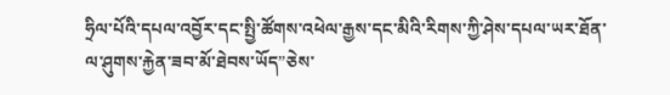ཧྲིལ་པོའི་དཔལ་འབྱོར་དང་སྤྱི་ཚོགས་འཕེལ་རྒྱས་དང་མིའི་རིགས་ཀྱི་ཤེས་དཔལ་ཡར་ཐོན་ལ་ཤུགས་རྐྱེན་ཟབ་མོ་ཐེབས་ཡོད”ཅེས་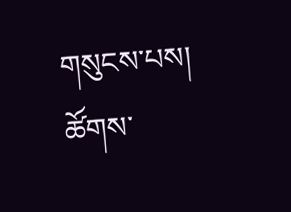གསུངས་པས། ཚོགས་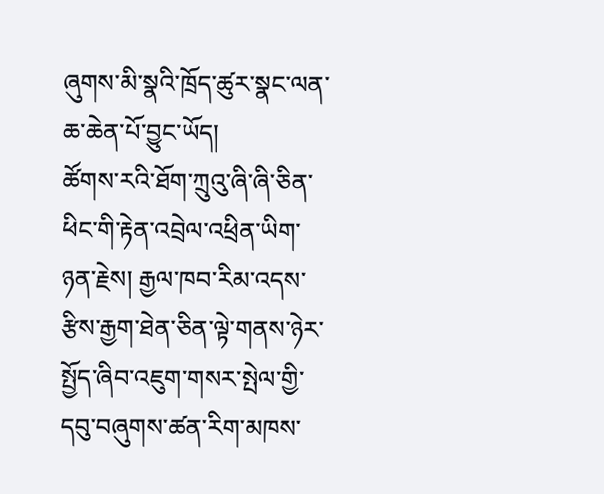ཞུགས་མི་སྣའི་ཁྲོད་ཚུར་སྣང་ལན་ཆ་ཆེན་པོ་བྱུང་ཡོད།
ཚོགས་རའི་ཐོག་ཀྲུའུ་ཞི་ཞི་ཅིན་ཕིང་གི་རྟེན་འབྲེལ་འཕྲིན་ཡིག་ཉན་རྗེས། རྒྱལ་ཁབ་རིམ་འདས་རྩིས་རྒྱག་ཐེན་ཅིན་ལྟེ་གནས་ཉེར་སྤྱོད་ཞིབ་འཇུག་གསར་སྤེལ་གྱི་དབུ་བཞུགས་ཚན་རིག་མཁས་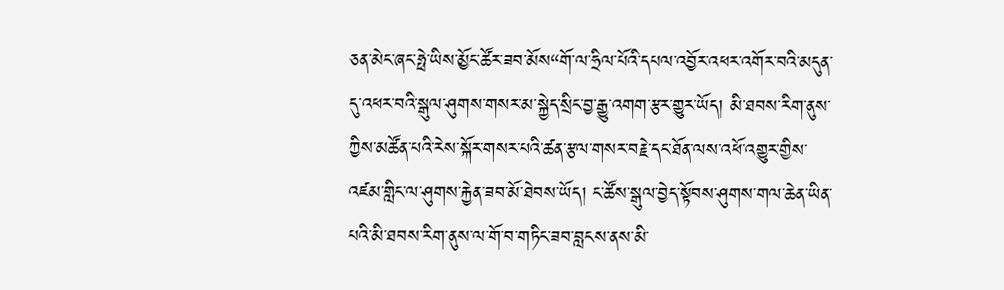ཅན་མེང་ཞང་ཧྥེ་ཡིས་མྱོང་ཚོར་ཟབ་མོས“གོ་ལ་ཧྲིལ་པོའི་དཔལ་འབྱོར་འཕར་འགོར་བའི་མདུན་དུ་འཕར་བའི་སྒུལ་ཤུགས་གསར་མ་སྐྱེད་སྲིང་བྱ་རྒྱུ་འགག་རྩར་གྱུར་ཡོད། མི་ཐབས་རིག་ནུས་ཀྱིས་མཚོན་པའི་རེས་སྐོར་གསར་པའི་ཚན་རྩལ་གསར་བརྗེ་དང་ཐོན་ལས་འཕོ་འགྱུར་གྱིས་འཛམ་གླིང་ལ་ཤུགས་རྐྱེན་ཟབ་མོ་ཐེབས་ཡོད། ང་ཚོས་སྒུལ་བྱེད་སྟོབས་ཤུགས་གལ་ཆེན་ཡིན་པའི་མི་ཐབས་རིག་ནུས་ལ་གོ་བ་གཏིང་ཟབ་བླངས་ནས་མི་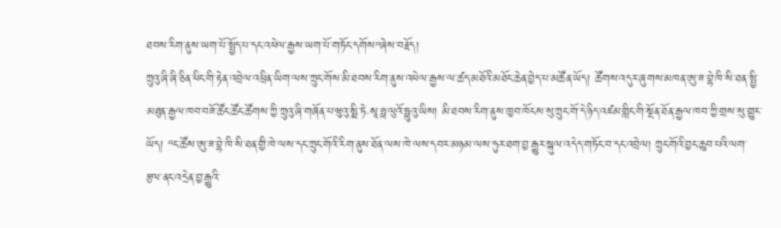ཐབས་རིག་ནུས་ཡག་པོ་སྤྱོད་པ་དང་འཕེལ་རྒྱས་ཡག་པོ་གཏོང་དགོས”ཞེས་བརྗོད།
ཀྲུའུ་ཞི་ཞི་ཅིན་ཕིང་གི་རྟེན་འབྲེལ་འཕྲིན་ཡིག་ལས་ཀྲུང་གོས་མི་ཐབས་རིག་ནུས་འཕེལ་རྒྱས་ལ་ཚད་མཐོའི་མཐོང་ཆེན་བྱེད་པ་མཚོན་ཡོད། ཚོགས་འདུར་ཞུགས་མཁན་ཨུ་ཟ་བྷེ་ཁི་སི་ཐན་སྤྱི་མཐུན་རྒྱལ་ཁབ་བཟོ་ཚོང་ཚོང་ཚོགས་ཀྱི་ཀྲུའུ་ཞི་གཞོན་པ་ཝུའུ་སྨི་ཏེ·སཱ་ཧྥ་ལུའོ་ཧྥུའུ་ཡིས། མི་ཐབས་རིག་ནུས་ཁྱབ་ཁོངས་སུ་ཀྲུང་གོ་དེ་ཉིད་འཛམ་གླིང་གི་སྔོན་ཐོན་རྒྱལ་ཁབ་ཀྱི་གྲས་སུ་གྱུར་ཡོད། “ང་ཚོས་ཨུ་ཟ་བྷེ་ཁི་སི་ཐན་གྱི་ཁེ་ལས་དང་ཀྲུང་གོའི་རིག་ནུས་ཐོན་ལས་ཁེ་ལས་དབར་མཉམ་ལས་ཧུར་ཐག་བྱ་རྒྱུར་སྐུལ་འདེད་གཏོང་བ་དང་འབྲེལ། ཀྲུང་གོའི་བྱང་ཆུབ་པའི་ལག་རྩལ་ནང་འདྲེན་བྱ་རྒྱུའི་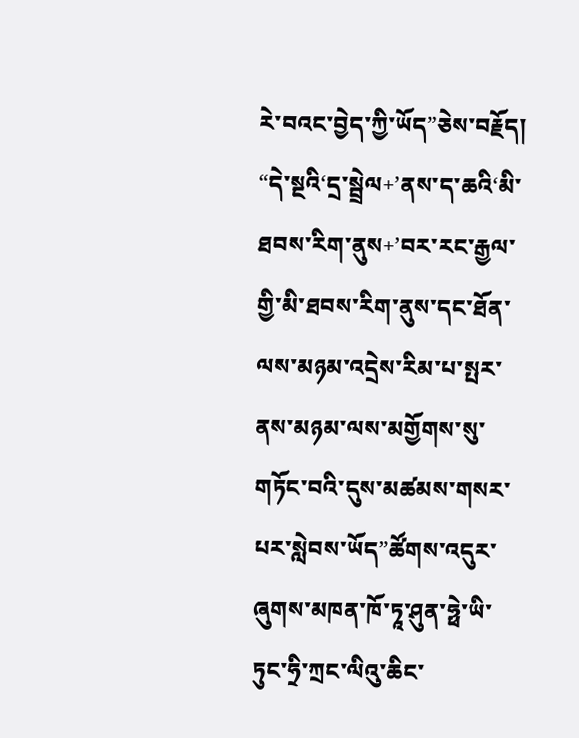རེ་བའང་བྱེད་ཀྱི་ཡོད”ཅེས་བརྗོད།
“དེ་སྔའི‘དྲ་སྦྲེལ+’ནས་ད་ཆའི‘མི་ཐབས་རིག་ནུས+’བར་རང་རྒྱལ་གྱི་མི་ཐབས་རིག་ནུས་དང་ཐོན་ལས་མཉམ་འདྲེས་རིམ་པ་སྤར་ནས་མཉམ་ལས་མགྱོགས་སུ་གཏོང་བའི་དུས་མཚམས་གསར་པར་སླེབས་ཡོད”ཚོགས་འདུར་ཞུགས་མཁན་ཁོ་ཏཱ་ཤུན་ཧྥེ་ཡི་ཏུང་ཧྲི་ཀྲང་ལིའུ་ཆིང་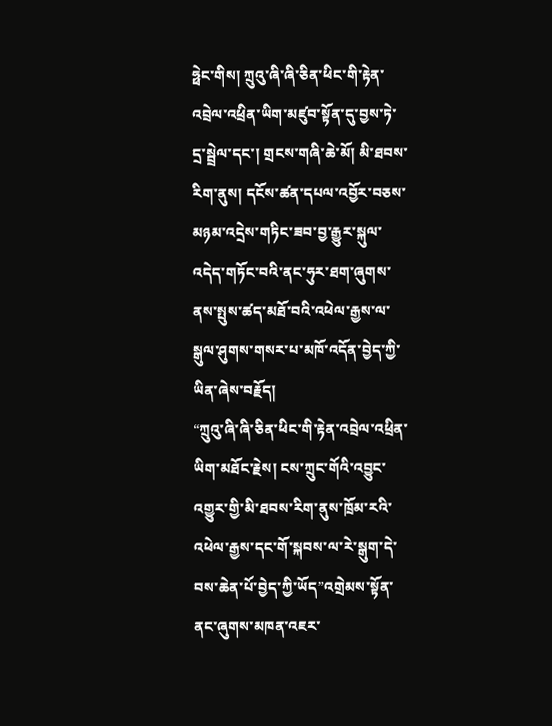ཧྥེང་གིས། ཀྲུའུ་ཞི་ཞི་ཅིན་ཕིང་གི་རྟེན་འབྲེལ་འཕྲིན་ཡིག་མཛུབ་སྟོན་དུ་བྱས་ཏེ་དྲ་སྦྲེལ་དང་། གྲངས་གཞི་ཆེ་མོ། མི་ཐབས་རིག་ནུས། དངོས་ཚན་དཔལ་འབྱོར་བཅས་མཉམ་འདྲེས་གཏིང་ཟབ་བྱ་རྒྱུར་སྐུལ་འདེད་གཏོང་བའི་ནང་ཧུར་ཐག་ཞུགས་ནས་སྤུས་ཚད་མཐོ་བའི་འཕེལ་རྒྱས་ལ་སྒུལ་ཤུགས་གསར་པ་མཁོ་འདོན་བྱེད་ཀྱི་ཡིན་ཞེས་བརྗོད།
“ཀྲུའུ་ཞི་ཞི་ཅིན་ཕིང་གི་རྟེན་འབྲེལ་འཕྲིན་ཡིག་མཐོང་རྗེས། ངས་ཀྲུང་གོའི་འབྱུང་འགྱུར་གྱི་མི་ཐབས་རིག་ནུས་ཁྲོམ་རའི་འཕེལ་རྒྱས་དང་གོ་སྐབས་ལ་རེ་སྒུག་དེ་བས་ཆེན་པོ་བྱེད་ཀྱི་ཡོད”འགྲེམས་སྟོན་ནང་ཞུགས་མཁན་འཇར་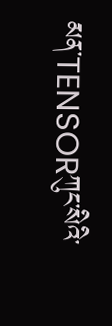མན་TENSORཀུང་སིའི་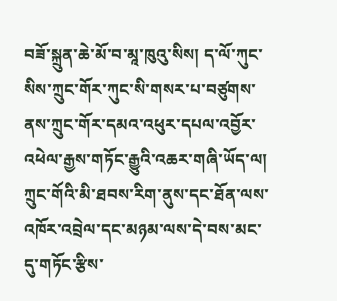བཟོ་སྐྲུན་ཆེ་མོ་བ་མཱ་ཁུའུ་སིས། ད་ལོ་ཀུང་སིས་ཀྲུང་གོར་ཀུང་སི་གསར་པ་བཙུགས་ནས་ཀྲུང་གོར་དམའ་འཕུར་དཔལ་འབྱོར་འཕེལ་རྒྱས་གཏོང་རྒྱུའི་འཆར་གཞི་ཡོད་ལ། ཀྲུང་གོའི་མི་ཐབས་རིག་ནུས་དང་ཐོན་ལས་འཁོར་འབྲེལ་དང་མཉམ་ལས་དེ་བས་མང་དུ་གཏོང་རྩིས་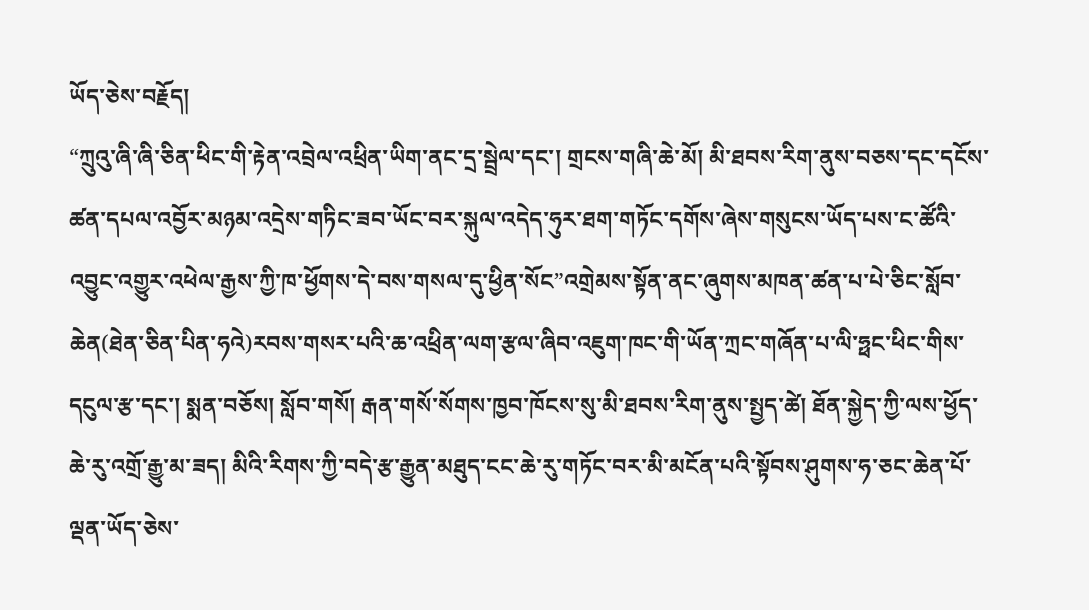ཡོད་ཅེས་བརྗོད།
“ཀྲུའུ་ཞི་ཞི་ཅིན་ཕིང་གི་རྟེན་འབྲེལ་འཕྲིན་ཡིག་ནང་དྲ་སྦྲེལ་དང་། གྲངས་གཞི་ཆེ་མོ། མི་ཐབས་རིག་ནུས་བཅས་དང་དངོས་ཚན་དཔལ་འབྱོར་མཉམ་འདྲེས་གཏིང་ཟབ་ཡོང་བར་སྐུལ་འདེད་ཧུར་ཐག་གཏོང་དགོས་ཞེས་གསུངས་ཡོད་པས་ང་ཚོའི་འབྱུང་འགྱུར་འཕེལ་རྒྱས་ཀྱི་ཁ་ཕྱོགས་དེ་བས་གསལ་དུ་ཕྱིན་སོང”འགྲེམས་སྟོན་ནང་ཞུགས་མཁན་ཚན་པ་པེ་ཅིང་སློབ་ཆེན(ཐེན་ཅིན་པིན་ཧའེ)རབས་གསར་པའི་ཆ་འཕྲིན་ལག་རྩལ་ཞིབ་འཇུག་ཁང་གི་ཡོན་ཀྲང་གཞོན་པ་ལི་ཧྥང་ཕིང་གིས་དངུལ་རྩ་དང་། སྨན་བཅོས། སློབ་གསོ། རྒན་གསོ་སོགས་ཁྱབ་ཁོངས་སུ་མི་ཐབས་རིག་ནུས་སྤྱད་ཚེ། ཐོན་སྐྱེད་ཀྱི་ལས་ཕྱོད་ཆེ་རུ་འགྲོ་རྒྱུ་མ་ཟད། མིའི་རིགས་ཀྱི་བདེ་རྩ་རྒྱུན་མཐུད་ངང་ཆེ་རུ་གཏོང་བར་མི་མངོན་པའི་སྟོབས་ཤུགས་ཧ་ཅང་ཆེན་པོ་ལྡན་ཡོད་ཅེས་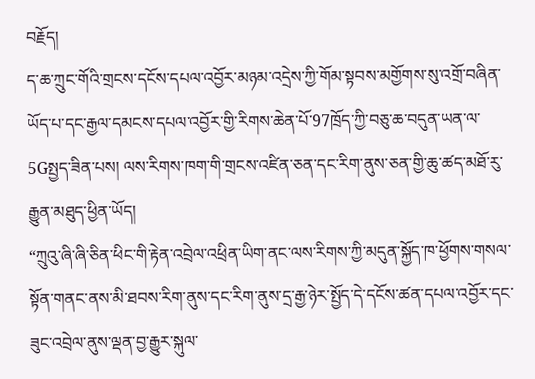བརྗོད།
ད་ཆ་ཀྲུང་གོའི་གྲངས་དངོས་དཔལ་འབྱོར་མཉམ་འདྲེས་ཀྱི་གོམ་སྟབས་མགྱོགས་སུ་འགྲོ་བཞིན་ཡོད་པ་དང་རྒྱལ་དམངས་དཔལ་འབྱོར་གྱི་རིགས་ཆེན་པོ་97ཁྲོད་ཀྱི་བཅུ་ཆ་བདུན་ཡན་ལ་5Gསྤྱད་ཟིན་པས། ལས་རིགས་ཁག་གི་གྲངས་འཛིན་ཅན་དང་རིག་ནུས་ཅན་གྱི་ཆུ་ཚད་མཐོ་རུ་རྒྱུན་མཐུད་ཕྱིན་ཡོད།
“ཀྲུའུ་ཞི་ཞི་ཅིན་ཕིང་གི་རྟེན་འབྲེལ་འཕྲིན་ཡིག་ནང་ལས་རིགས་ཀྱི་མདུན་སྐྱོད་ཁ་ཕྱོགས་གསལ་སྟོན་གནང་ནས་མི་ཐབས་རིག་ནུས་དང་རིག་ནུས་དྲ་རྒྱ་ཉེར་སྤྱོད་དེ་དངོས་ཚན་དཔལ་འབྱོར་དང་ཟུང་འབྲེལ་ནུས་ལྡན་བྱ་རྒྱུར་སྐུལ་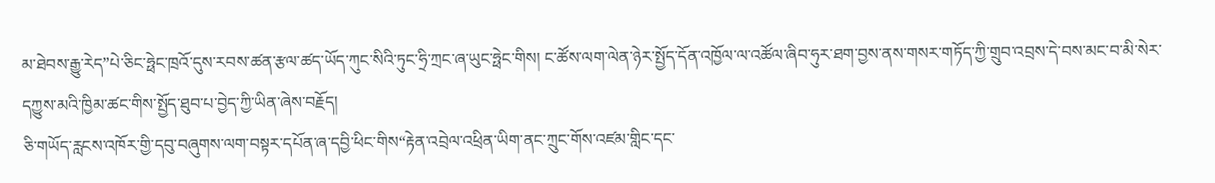མ་ཐེབས་རྒྱུ་རེད”པེ་ཅིང་ཧྥེང་ཁྲའོ་དུས་རབས་ཚན་རྩལ་ཚད་ཡོད་ཀུང་སིའི་ཏུང་ཧྲི་ཀྲང་ཞ་ཡུང་ཧྥེང་གིས། ང་ཚོས་ལག་ལེན་ཉེར་སྤྱོད་དོན་འཁྱོལ་ལ་འཚོལ་ཞིབ་ཧུར་ཐག་བྱས་ནས་གསར་གཏོད་ཀྱི་གྲུབ་འབྲས་དེ་བས་མང་བ་མི་སེར་དཀྱུས་མའི་ཁྱིམ་ཚང་གིས་སྤྱོད་ཐུབ་པ་བྱེད་ཀྱི་ཡིན་ཞེས་བརྗོད།
ཅི་གཡོད་རླངས་འཁོར་གྱི་དབུ་བཞུགས་ལག་བསྟར་དཔོན་ཞ་དབྱི་ཕིང་གིས“རྟེན་འབྲེལ་འཕྲིན་ཡིག་ནང་ཀྲུང་གོས་འཛམ་གླིང་དང་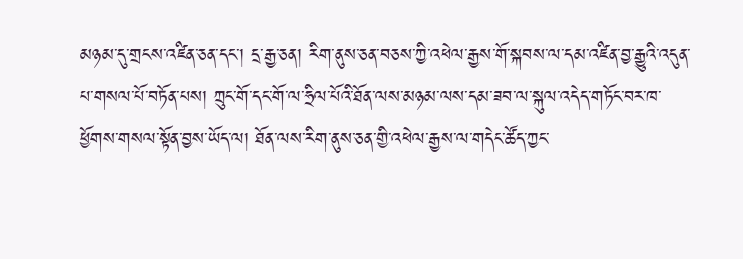མཉམ་དུ་གྲངས་འཛིན་ཅན་དང་། དྲ་རྒྱ་ཅན། རིག་ནུས་ཅན་བཅས་ཀྱི་འཕེལ་རྒྱས་གོ་སྐབས་ལ་དམ་འཛིན་བྱ་རྒྱུའི་འདུན་པ་གསལ་པོ་བཏོན་པས། ཀྲུང་གོ་དང་གོ་ལ་ཧྲིལ་པོའི་ཐོན་ལས་མཉམ་ལས་དམ་ཟབ་ལ་སྐུལ་འདེད་གཏོང་བར་ཁ་ཕྱོགས་གསལ་སྟོན་བྱས་ཡོད་ལ། ཐོན་ལས་རིག་ནུས་ཅན་གྱི་འཕེལ་རྒྱས་ལ་གདེང་ཚོད་ཀྱང་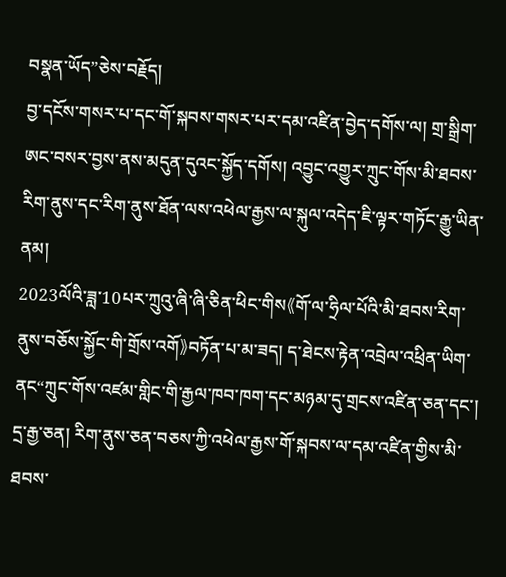བསྣན་ཡོད”ཅེས་བརྗོད།
བྱ་དངོས་གསར་པ་དང་གོ་སྐབས་གསར་པར་དམ་འཛིན་བྱེད་དགོས་ལ། གྲ་སྒྲིག་ཨང་བསར་བྱས་ནས་མདུན་དུའང་སྐྱོད་དགོས། འབྱུང་འགྱུར་ཀྲུང་གོས་མི་ཐབས་རིག་ནུས་དང་རིག་ནུས་ཐོན་ལས་འཕེལ་རྒྱས་ལ་སྐུལ་འདེད་ཇི་ལྟར་གཏོང་རྒྱུ་ཡིན་ནམ།
2023ལོའི་ཟླ་10པར་ཀྲུའུ་ཞི་ཞི་ཅིན་ཕིང་གིས《གོ་ལ་ཧྲིལ་པོའི་མི་ཐབས་རིག་ནུས་བཅོས་སྐྱོང་གི་གྲོས་འགོ》བཏོན་པ་མ་ཟད། ད་ཐེངས་རྟེན་འབྲེལ་འཕྲིན་ཡིག་ནང“ཀྲུང་གོས་འཛམ་གླིང་གི་རྒྱལ་ཁབ་ཁག་དང་མཉམ་དུ་གྲངས་འཛིན་ཅན་དང་། དྲ་རྒྱ་ཅན། རིག་ནུས་ཅན་བཅས་ཀྱི་འཕེལ་རྒྱས་གོ་སྐབས་ལ་དམ་འཛིན་གྱིས་མི་ཐབས་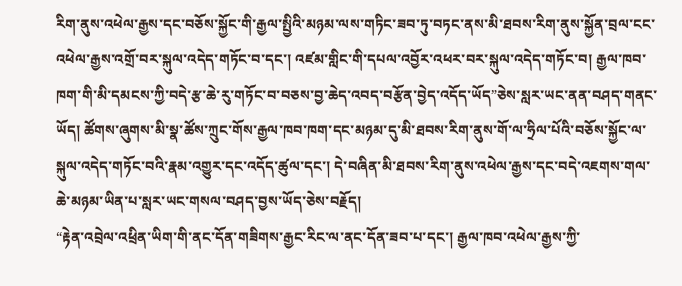རིག་ནུས་འཕེལ་རྒྱས་དང་བཅོས་སྐྱོང་གི་རྒྱལ་སྤྱིའི་མཉམ་ལས་གཏིང་ཟབ་ཏུ་བཏང་ནས་མི་ཐབས་རིག་ནུས་སྐྱོན་བྲལ་ངང་འཕེལ་རྒྱས་འགྲོ་བར་སྐུལ་འདེད་གཏོང་བ་དང་། འཛམ་གླིང་གི་དཔལ་འབྱོར་འཕར་བར་སྐུལ་འདེད་གཏོང་བ། རྒྱལ་ཁབ་ཁག་གི་མི་དམངས་ཀྱི་བདེ་རྩ་ཆེ་རུ་གཏོང་བ་བཅས་བྱ་ཆེད་འབད་བརྩོན་བྱེད་འདོད་ཡོད”ཅེས་སླར་ཡང་ནན་བཤད་གནང་ཡོད། ཚོགས་ཞུགས་མི་སྣ་ཚོས་ཀྲུང་གོས་རྒྱལ་ཁབ་ཁག་དང་མཉམ་དུ་མི་ཐབས་རིག་ནུས་གོ་ལ་ཧྲིལ་པོའི་བཅོས་སྐྱོང་ལ་སྐུལ་འདེད་གཏོང་བའི་རྣམ་འགྱུར་དང་འདོད་ཚུལ་དང་། དེ་བཞིན་མི་ཐབས་རིག་ནུས་འཕེལ་རྒྱས་དང་བདེ་འཇགས་གལ་ཆེ་མཉམ་ཡིན་པ་སླར་ཡང་གསལ་བཤད་བྱས་ཡོད་ཅེས་བརྗོད།
“རྟེན་འབྲེལ་འཕྲིན་ཡིག་གི་ནང་དོན་གཟིགས་རྒྱང་རིང་ལ་ནང་དོན་ཟབ་པ་དང་། རྒྱལ་ཁབ་འཕེལ་རྒྱས་ཀྱི་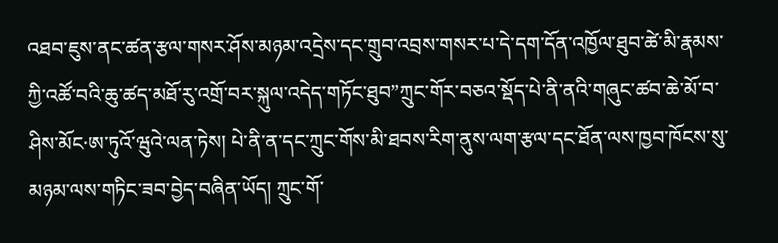འཐབ་ཇུས་ནང་ཚན་རྩལ་གསར་ཤོས་མཉམ་འདྲེས་དང་གྲུབ་འབྲས་གསར་པ་དེ་དག་དོན་འཁྱོལ་ཐུབ་ཚེ་མི་རྣམས་ཀྱི་འཚོ་བའི་ཆུ་ཚད་མཐོ་རུ་འགྲོ་བར་སྐུལ་འདེད་གཏོང་ཐུབ”ཀྲུང་གོར་བཅའ་སྡོད་པེ་ནི་ནའི་གཞུང་ཚབ་ཆེ་མོ་བ་ཤིས་མོང·ཨ་ཏུའོ་ཝུའེ་ལན་ཏེས། པེ་ནི་ན་དང་ཀྲུང་གོས་མི་ཐབས་རིག་ནུས་ལག་རྩལ་དང་ཐོན་ལས་ཁྱབ་ཁོངས་སུ་མཉམ་ལས་གཏིང་ཟབ་བྱེད་བཞིན་ཡོད། ཀྲུང་གོ་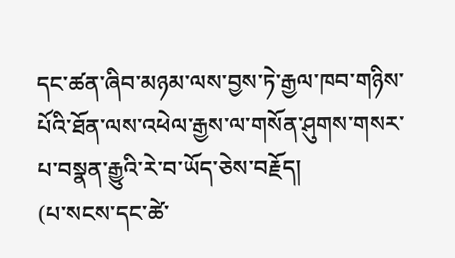དང་ཚན་ཞིབ་མཉམ་ལས་བྱས་ཏེ་རྒྱལ་ཁབ་གཉིས་པོའི་ཐོན་ལས་འཕེལ་རྒྱས་ལ་གསོན་ཤུགས་གསར་པ་བསྣན་རྒྱུའི་རེ་བ་ཡོད་ཅེས་བརྗོད།
(པ་སངས་དང་ཚེ་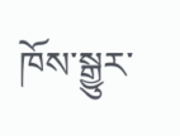ཁོས་སྒྱུར་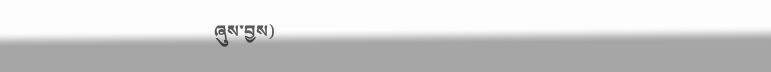ཞུས་བྱས)